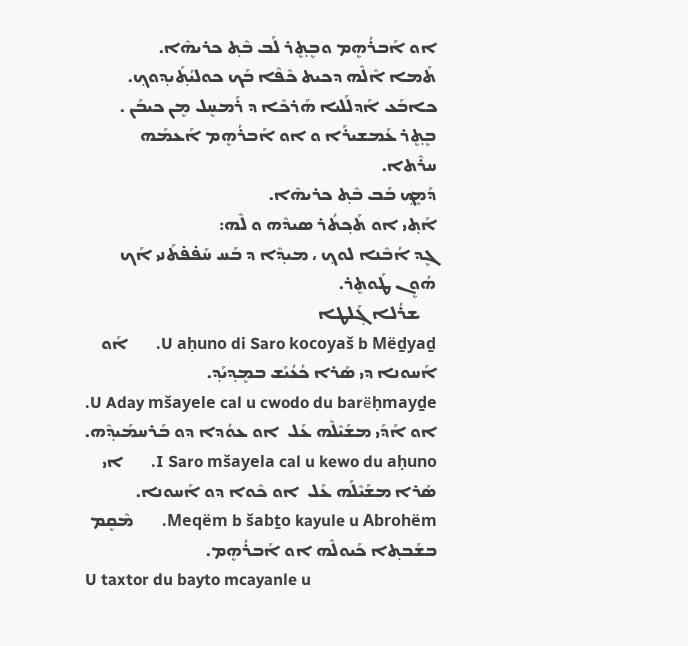ܐܘ ܐܰܒܪܳܗܷܡ ܘܒܷܬ݂ܷܪ ܠܰܒ ܒܶܬ݂ ܟܪܝܗܶܐ.
ܬܰܡܐ ܐܶܠܶܗ ܕܟܝܬ ܟܶܦܶܐ ܒܰܟ ܟܘܠܝܳܬ݂ܰܝܕ݂ܘܟ݂.
ܟܐܒܰܥ ܐܰܕܠܰܠܝܐ ܗܰܪܟܶܐ ܕ ܪܰܡܚܷܠ ܡܷܢ ܟܝܒܰܢ .
ܒܷܬ݂ܷܪ ܥܰܡܫܝܪܰܐ ܘ ܐܘ ܐܰܒܪܳܗܷܡ ܐܰܥܡܰܗ ܚܪܶܬܐ.
ܕܰܡܷܟ݂ ܒܰܒ ܒܶܬ݂ ܟܪܝܗܶܐ.
ܐܰܬ݂ܝ ܐܘ ܬܰܟ݂ܬܳܪ ܣܝܕܶܗ ܘ ܠܶܗ:
ܓܷܕ ܐܳܒܶܢܐ ܠܘܟ݂ ، ܡܝܕ݂ܶܐ ܕ ܒܰܚ ܚܰܦ̇ܦ̇ܬܰܢܝ ܐܰܟ ܗܳܘܷܢ ܛܰܘܬܷܪ.
    ܫܪܳܠܐ ܓ݂ܰܠܛܐ
U aḥuno di Saro kocoyaš b Mëḏyaḏ.       ܐܰܘ ܐܰܚܘܢܐ ܕܝ ܣܰܪܐ ܟܳܥܳܝܰܫ ܒܡܷܕ݂ܝܰܕ݂.
U Aday mšayele cal u cwodo du barёḥmayḏe.       ܐܘ ܐܰܕܰܝ ܡܫܰܝܶܠܶܗ ܥܰܠ  ܐܘ ܥܘܳܕܐ ܕܘ ܒܰܪܚܡܰܝܕ݂ܶܗ.
I Saro mšayela cal u kewo du aḥuno.       ܐܝ ܣܰܪܐ ܡܫܰܝܶܠܰܗ ܥܰܠ  ܐܘ ܟܶܘܐ ܕܘ ܐܰܚܘܢܐ.
Meqëm b šabṯo kayule u Abrohëm.       ܡܶܩܷܡ ܒܫܰܒܬ݂ܐ ܟܰܝܘܠܶܗ ܐܘ ܐܰܒܪܳܗܷܡ.
U taxtor du bayto mcayanle u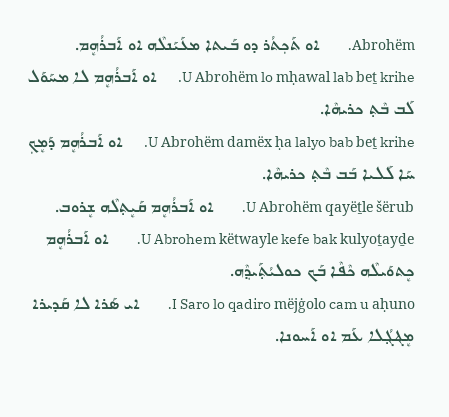Abrohëm.       ܐܘ ܬܰܟ݂ܬܳܪ ܕܘ ܒܰܝܬܐ ܡܥܰܝܰܢܠܶܗ ܐܘ ܐܰܒܪܳܗܷܡ.
U Abrohëm lo mḥawal lab beṯ krihe.       ܐܘ ܐܰܒܪܳܗܷܡ ܠܐ ܡܚܰܘܰܠ ܠܰܒ ܒܶܬ݂ ܟܪܝܗܶܐ.
U Abrohëm damëx ḥa lalyo bab beṯ krihe.       ܐܘ ܐܰܒܪܳܗܷܡ ܕܰܡܷܟ݂ ܚܰܐ ܠܰܠܝܐ ܒܰܒ ܒܶܬ݂ ܟܪܝܗܶܐ.
U Abrohëm qayëṯle šërub.       ܐܘ ܐܰܒܪܳܗܷܡ ܩܰܝܷܬ݂ܠܶܗ ܫܷܪܘܒ.
U Abrohem këtwayle kefe bak kulyoṯayḏe.       ܐܘ ܐܰܒܪܳܗܷܡ ܟܷܬܘܰܝܠܶܗ ܟܶܦܶܐ ܒܰܟ ܟܘܠܝܳܬ݂ܰܝܕ݂ܶܗ.
I Saro lo qadiro mëjġolo cam u aḥuno.       ܐܝ ܣܰܪܐ ܠܐ ܩܰܕܝܪܐ ܡܷܔܓ݂ܳܠܐ ܥܰܡ ܐܘ ܐܰܚܘܢܐ.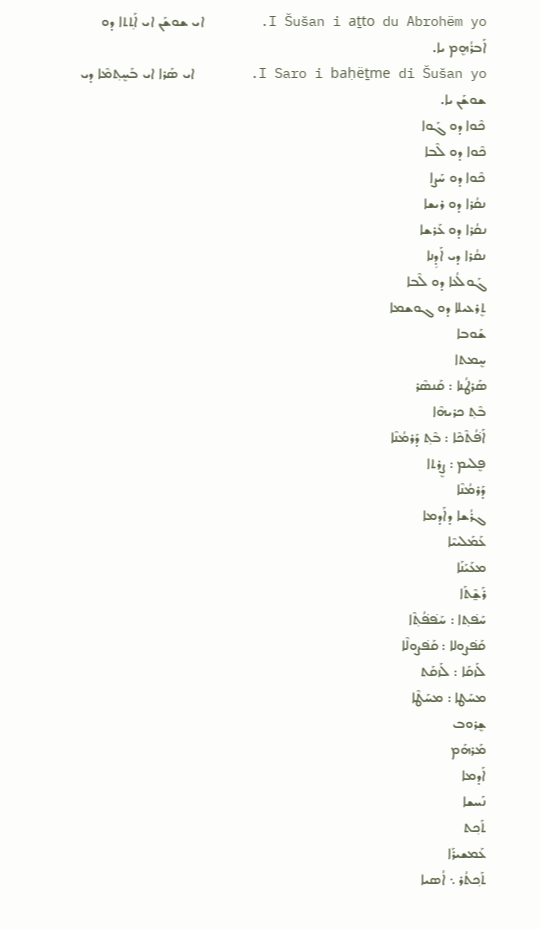I Šušan i aṯto du Abrohëm yo.       ܐܝ ܫܘܫܰܢ ܐܝ ܐܰܬ݂ܬܐ ܕܘ ܐܰܒܪܳܗܷܡ ܝܐ.
I Saro i baḥëṯme di Šušan yo.       ܐܝ ܣܰܪܐ ܐܝ ܒܰܚܷܬ݂ܡܶܐ ܕܝ ܫܘܫܰܢ ܝܐ.
ܟܶܘܐ ܕܘ ܓܰܘܐ
ܟܶܘܐ ܕܘ ܠܶܒܐ
ܟܶܘܐ ܕܘ ܚܰܨܐ
ܢܩܳܪܐ ܕܘ ܪܝܫܐ
ܢܩܳܪܐ ܕܘ ܥܰܪܫܐ
ܢܩܳܪܐ ܕܝ ܐܰܕܹܢܐ
ܓܰܘܠܳܥܐ ܕܘ ܠܶܒܐ
ܬܷܪܥܝܠܐ ܕܘ ܓܘܫܡܐ
ܫܰܘܒܐ
ܚܷܡܬܐ
ܣܰܪܛܳܢܐ : ܩܰܢܣܶܪ
ܒܶܬ݂ ܟܪܝܗܶܐ
ܐܰܦ݁ܳܬܶܟܶܐ : ܒܶܬ݂ ܕܰܪܡܳܢܶܐ
ܦܷܠܝܡ : ܨܷܪܬܐ
ܕܰܪܡܳܢܶܐ
ܓܪܳܫܐ ܕܐܰܕܡܐ
ܥܰܡܰܠܝܝܶܐ
ܡܥܰܝܰܢܰܐ
ܪܰܫ̰ܶܬܰܐ
ܚܰܦ݁ܬ݂ܐ : ܚܰܦ݁ܦ݁ܳܬ݂ܶܐ
ܩܰܦ݁ܨܘܠܐ : ܩܰܦ݁ܨܘܠܶܐ
ܠܰܙܩܰܐ : ܠܰܙܩܰܬ
ܡܚܰܛܐ : ܡܚܰܛܶܐ
ܫܷܪܘܒ
ܡܰܪܗܰܡ
ܐܰܕܡܐ
ܢܰܚܫܐ
ܬܰܟ݂ܬ
ܥܰܡܫܝܪܰܐ
ܬܰܟ݂ܬܳܪ ܆ ܐܳܣܝܐ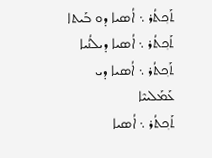ܬܰܟ݂ܬܳܪ ܆ ܐܳܣܝܐ ܕܘ ܒܰܝܬܐ
ܬܰܟ݂ܬܳܪ ܆ ܐܳܣܝܐ ܕܝܠܳܢܳܝܐ
ܬܰܟ݂ܬܳܪ ܆ ܐܳܣܝܐ ܕܝ ܥܰܡܰܠܝܝܶܐ
ܬܰܟ݂ܬܳܪ ܆ ܐܳܣܝܐ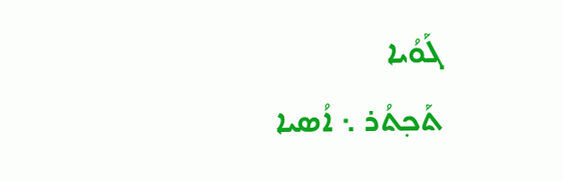ܓܰܘܳܝܐ
ܬܰܟ݂ܬܳܪ ܆ ܐܳܣܝܐ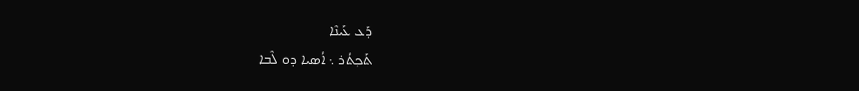ܕܰܥ ܥܰܝܢܶܐ
ܬܰܟ݂ܬܳܪ ܆ ܐܳܣܝܐ ܕܘ ܠܶܒܐ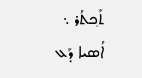ܬܰܟ݂ܬܳܪ ܆ ܐܳܣܝܐ ܕܰܥ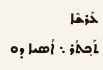ܥܰܪܫܶܐ
ܬܰܟ݂ܬܳܪ ܆ ܐܳܣܝܐ ܕܘ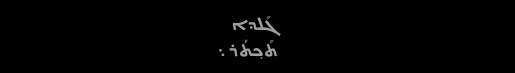ܓܰܠܕܐ
ܬܰܟ݂ܬܳܪ ܆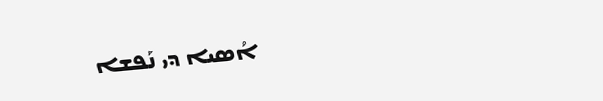ܐܳܣܝܐ ܕܝ ܢܰܦܫܐ